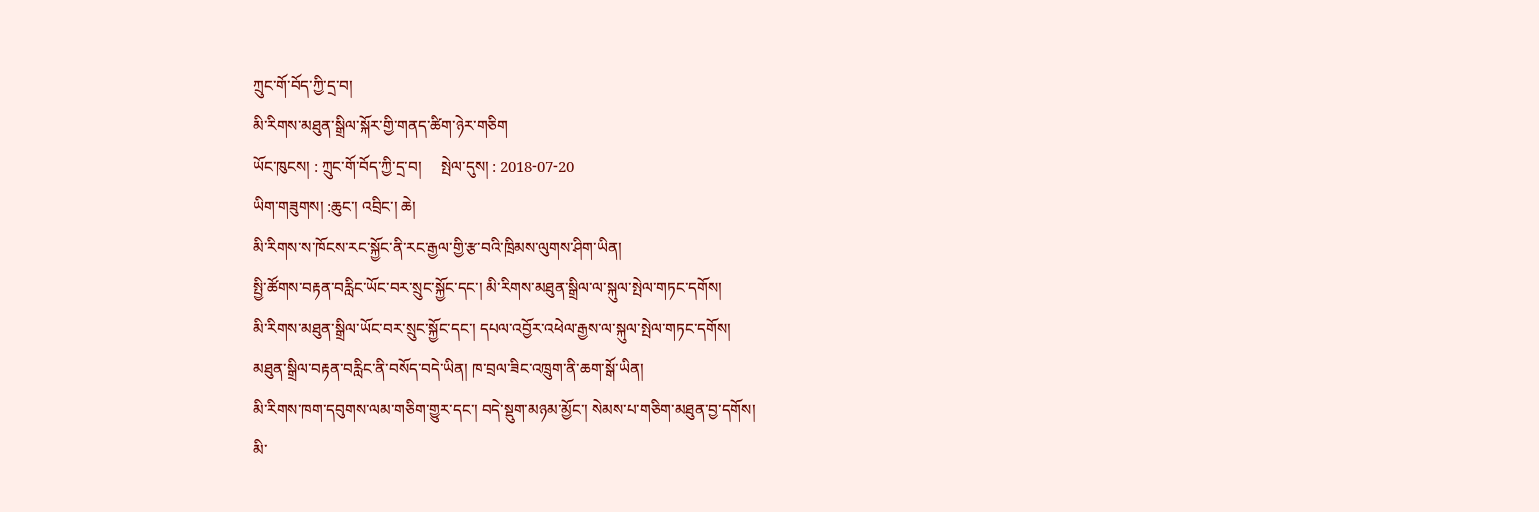ཀྲུང་གོ་བོད་ཀྱི་དྲ་བ།
མི་རིགས་མཐུན་སྒྲིལ་སྐོར་གྱི་གནད་ཚིག་ཉེར་གཅིག
ཡོང་ཁུངས། : ཀྲུང་གོ་བོད་ཀྱི་དྲ་བ།     སྤེལ་དུས། : 2018-07-20
ཡིག་གཟུགས། :ཆུང་། འབྲིང་། ཆེ།
མི་རིགས་ས་ཁོངས་རང་སྐྱོང་ནི་རང་རྒྱལ་གྱི་རྩ་བའི་ཁྲིམས་ལུགས་ཤིག་ཡིན།
སྤྱི་ཚོགས་བརྟན་བརླིང་ཡོང་བར་སྲུང་སྐྱོང་དང་། མི་རིགས་མཐུན་སྒྲིལ་ལ་སྐུལ་སྤེལ་གཏང་དགོས།
མི་རིགས་མཐུན་སྒྲིལ་ཡོང་བར་སྲུང་སྐྱོང་དང་། དཔལ་འབྱོར་འཕེལ་རྒྱས་ལ་སྐུལ་སྤེལ་གཏང་དགོས།
མཐུན་སྒྲིལ་བརྟན་བརླིང་ནི་བསོད་བདེ་ཡིན། ཁ་བྲལ་ཟིང་འཁྲུག་ནི་ཆག་སྒོ་ཡིན།
མི་རིགས་ཁག་དབུགས་ལམ་གཅིག་གྱུར་དང་། བདེ་སྡུག་མཉམ་མྱོང་། སེམས་པ་གཅིག་མཐུན་བྱ་དགོས།
མི་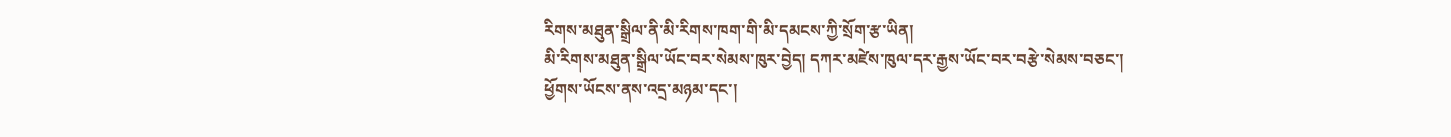རིགས་མཐུན་སྒྲིལ་ནི་མི་རིགས་ཁག་གི་མི་དམངས་ཀྱི་སྲོག་རྩ་ཡིན།
མི་རིགས་མཐུན་སྒྲིལ་ཡོང་བར་སེམས་ཁུར་བྱེད། དཀར་མཛེས་ཁུལ་དར་རྒྱས་ཡོང་བར་བརྩེ་སེམས་བཅང་།
ཕྱོགས་ཡོངས་ནས་འདྲ་མཉམ་དང་།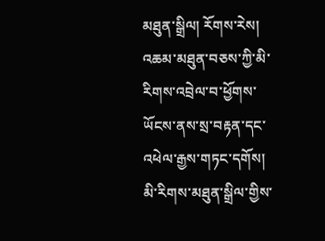མཐུན་སྒྲིལ། རོགས་རེས། འཆམ་མཐུན་བཅས་ཀྱི་མི་རིགས་འབྲེལ་བ་ཕྱོགས་ཡོངས་ནས་སྲ་བརྟན་དང་འཕེལ་རྒྱས་གཏང་དགོས།
མི་རིགས་མཐུན་སྒྲིལ་གྱིས་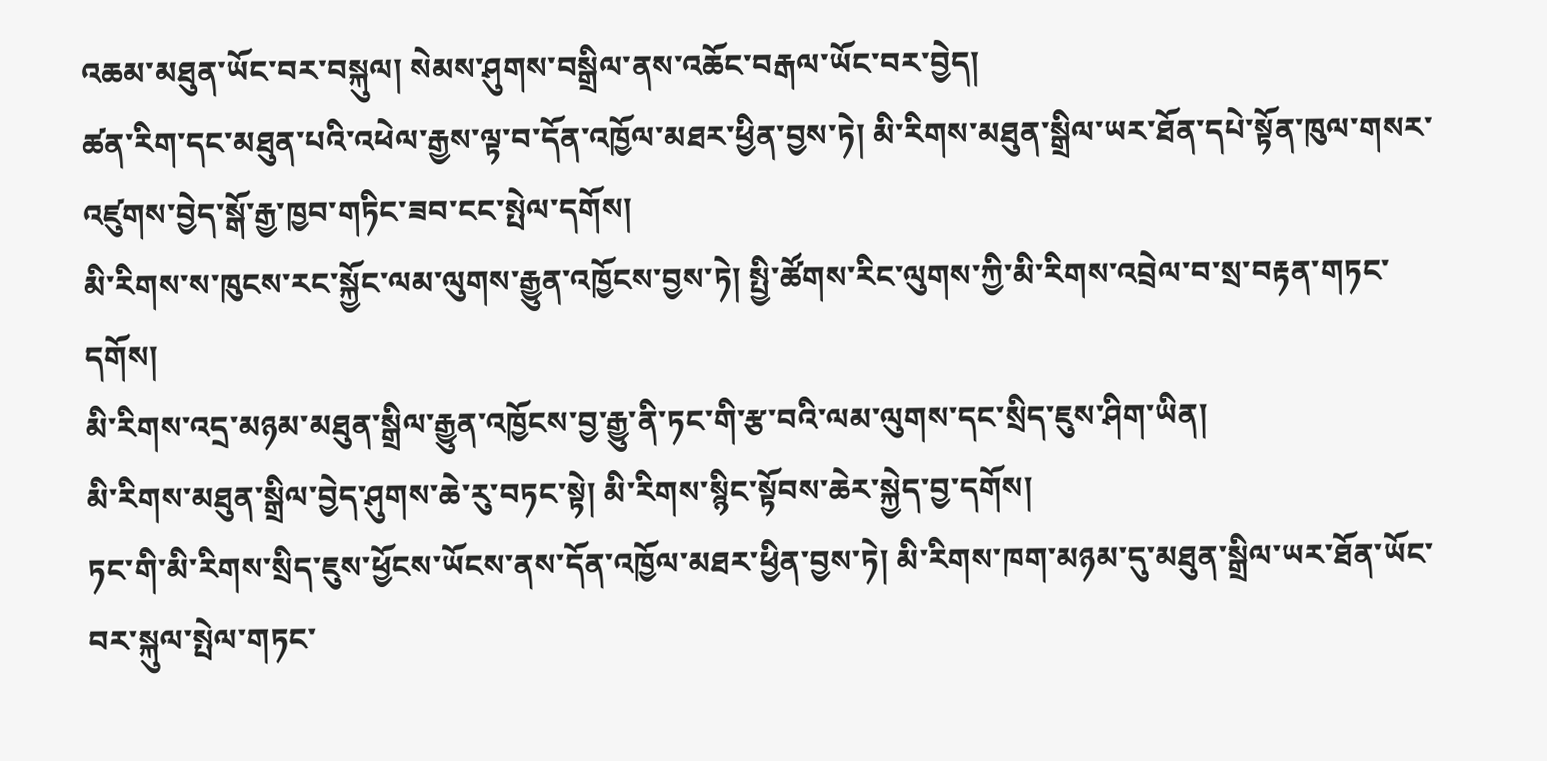འཆམ་མཐུན་ཡོང་བར་བསྐུལ། སེམས་ཤུགས་བསྒྲིལ་ནས་འཆོང་བརྒལ་ཡོང་བར་བྱེད།
ཚན་རིག་དང་མཐུན་པའི་འཕེལ་རྒྱས་ལྟ་བ་དོན་འཁྱོལ་མཐར་ཕྱིན་བྱས་ཏེ། མི་རིགས་མཐུན་སྒྲིལ་ཡར་ཐོན་དཔེ་སྟོན་ཁུལ་གསར་འཛུགས་བྱེད་སྒོ་རྒྱ་ཁྱབ་གཏིང་ཟབ་ངང་སྤེལ་དགོས།
མི་རིགས་ས་ཁུངས་རང་སྐྱོང་ལམ་ལུགས་རྒྱུན་འཁྱོངས་བྱས་ཏེ། སྤྱི་ཚོགས་རིང་ལུགས་ཀྱི་མི་རིགས་འབྲེལ་བ་སྲ་བརྟན་གཏང་དགོས།
མི་རིགས་འདྲ་མཉམ་མཐུན་སྒྲིལ་རྒྱུན་འཁྱོངས་བྱ་རྒྱུ་ནི་ཏང་གི་རྩ་བའི་ལམ་ལུགས་དང་སྲིད་ཇུས་ཤིག་ཡིན།
མི་རིགས་མཐུན་སྒྲིལ་བྱེད་ཤུགས་ཆེ་རུ་བཏང་སྟེ། མི་རིགས་སྙིང་སྟོབས་ཆེར་སྐྱེད་བྱ་དགོས།
ཏང་གི་མི་རིགས་སྲིད་ཇུས་ཕྱོངས་ཡོངས་ནས་དོན་འཁྱོལ་མཐར་ཕྱིན་བྱས་ཏེ། མི་རིགས་ཁག་མཉམ་དུ་མཐུན་སྒྲིལ་ཡར་ཐོན་ཡོང་བར་སྐུལ་སྤེལ་གཏང་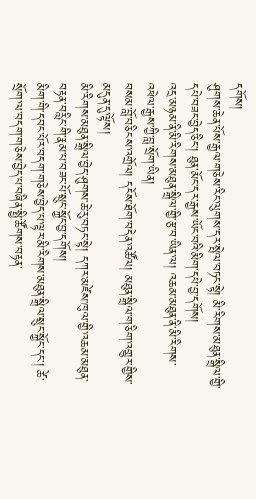དགོས།
ཤུགས་ཆེན་པོས་རྒྱལ་གཅེས་རིང་ལུགས་དར་སྤེལ་བཏང་སྟེ། མི་རིགས་མཐུན་སྒྲིལ་གྱི་དཔེ་བཟང་བྱེད་ཅིང་། ཐུན་མོང་དར་རྒྱས་ཡོང་བའི་མིག་དཔེ་བྱ་དགོས།
འདྲ་མཉམ་ནི་མི་རིགས་མཐུན་སྒྲིལ་གྱི་རྩ་བ་ཡིན་ལ། འཆམ་མཐུན་ནི་མི་རིགས་འཕེལ་རྒྱས་ཀྱི་བླ་སྲོག་ཡིན།
བསམ་བློ་བཅིངས་འགྲོལ། དངོས་ཐོག་བདེན་འཚོལ། མཐུན་སྒྲིལ་གཅིག་འགྱུར་གྱིས་མདུན་དུ་ལྟོས།
མི་རིགས་མཐུན་སྒྲིལ་བྱེད་ཤུགས་ཆེ་རུ་བཏང་སྟེ། དཀར་མཛེས་ཁུལ་གྱི་འཆམ་མཐུན་བརྟན་བརླིང་གི་རྣམ་པ་བཟང་པོ་སྲུང་སྐྱོང་བྱ་དགོས།
མིག་གི་དབང་པོར་བདག་གཅེས་བྱེད་པ་ལྟར་མི་རིགས་མཐུན་སྒྲིལ་སྲུང་སྐྱོང་དང་། ཚེ་སྲོག་ལ་བདག་གཅེས་བྱེད་པ་བཞིན་སྤྱི་ཚོགས་བརྟན་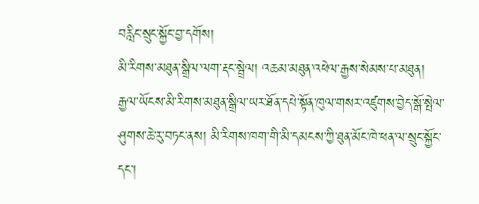བརླིང་སྲུང་སྐྱོང་བྱ་དགོས།
མི་རིགས་མཐུན་སྒྲིལ་ལག་རྡང་སྦྲེལ། འཆམ་མཐུན་འཕེལ་རྒྱས་སེམས་པ་མཐུན།
རྒྱལ་ཡོངས་མི་རིགས་མཐུན་སྒྲིལ་ཡར་ཐོན་དཔེ་སྟོན་ཁུལ་གསར་འཛུགས་བྱེད་སྒོ་སྤེལ་ཤུགས་ཆེ་རུ་བཏང་ནས། མི་རིགས་ཁག་གི་མི་དམངས་ཀྱི་ཐུན་མོང་ཁེ་ཕན་ལ་སྲུང་སྐྱོང་དང་།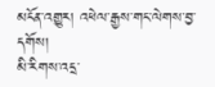མངོན་འགྱུར། འཕེལ་རྒྱས་གང་ལེགས་བྱ་དགོས།
མི་རིགས་འདྲ་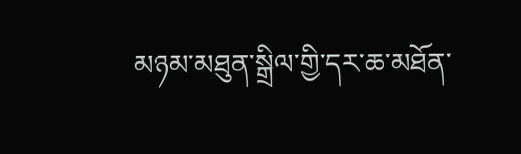མཉམ་མཐུན་སྒྲིལ་གྱི་དར་ཆ་མཐོན་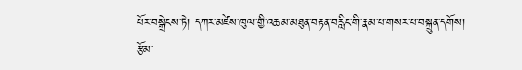པོར་བསྒྲེངས་ཏེ། དཀར་མཛེས་ཁུལ་གྱི་འཆམ་མཐུན་བརྟན་བརླིང་གི་རྣམ་པ་གསར་པ་བསྐྲུན་དགོས།
རྩོམ་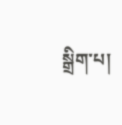སྒྲིག་པ།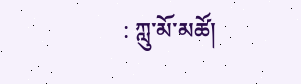: ཀླུ་མོ་མཚོ།